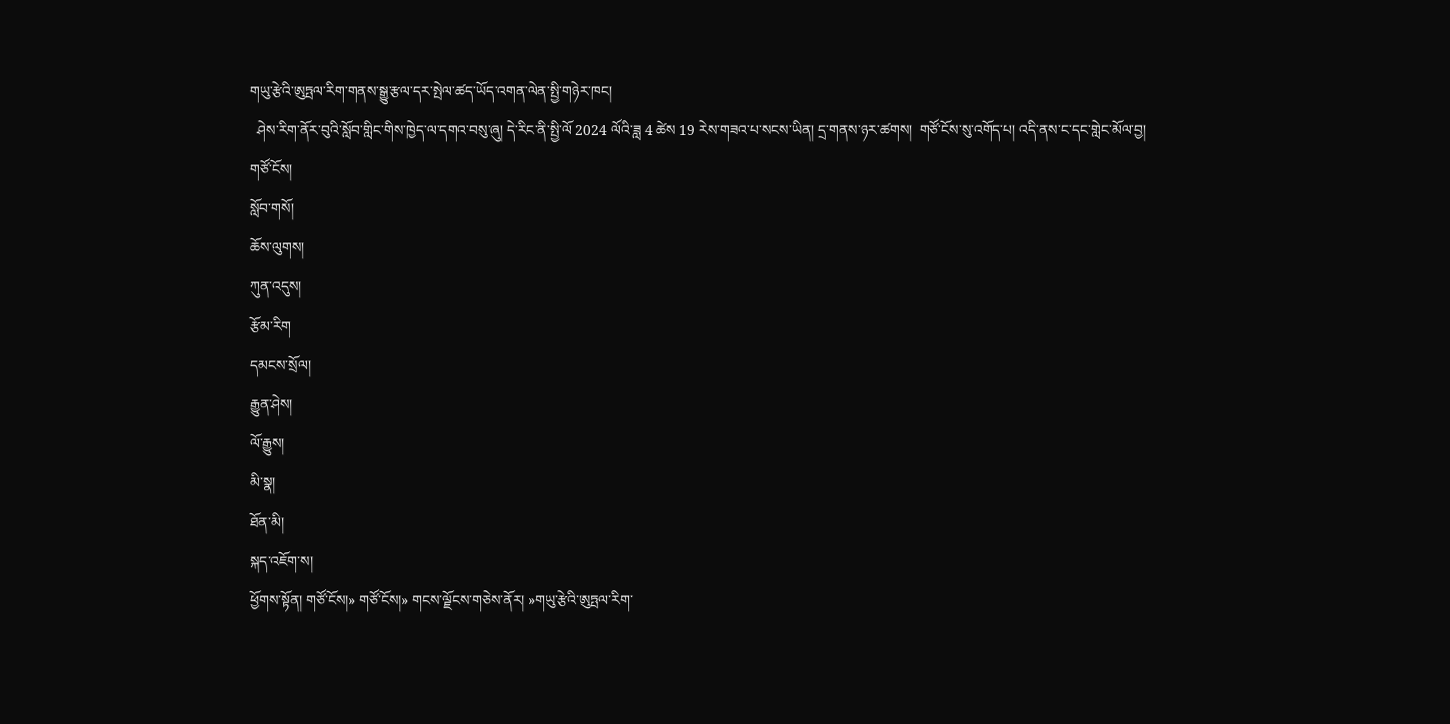གཡུ་རྩེའི་ཨུཏྤལ་རིག་གནས་སྒྱུ་རྩལ་དར་སྤེལ་ཚད་ཡོད་འགན་ལེན་སྤྱི་གཉེར་ཁང།
  ཤེས་རིག་ནོར་བུའི་སློབ་གླིང་གིས་ཁྱེད་ལ་དགའ་བསུ་ཞུ། དེ་རིང་ནི་སྤྱི་ལོ 2024 ལོའི་ཟླ 4 ཚེས 19 རེས་གཟའ་པ་སངས་ཡིན། དྲ་གནས་ཉར་ཚགས།  གཙོ་ངོས་སུ་འགོད་པ། འདི་ནས་ང་དང་གླེང་མོལ་བྱ།
གཙོ་ངོས།
སློབ་གསོ།
ཆོས་ལུགས།
ཀུན་འདུས།
རྩོམ་རིག
དམངས་སྲོལ།
རྒྱུན་ཤེས།
ལོ་རྒྱུས།
མི་སྣ།
ཐོན་མི།
སྐད་འཇོག་ས།
ཕྱོགས་སྟོན། གཙོ་ངོས།» གཙོ་ངོས།» གངས་ལྗོངས་གཅེས་ནོར། »གཡུ་རྩེའི་ཨུཏྤལ་རིག་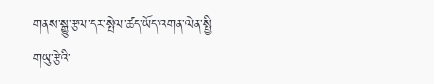གནས་སྒྱུ་རྩལ་དར་སྤེལ་ཚད་ཡོད་འགན་ལེན་སྤྱི
གཡུ་རྩེའི་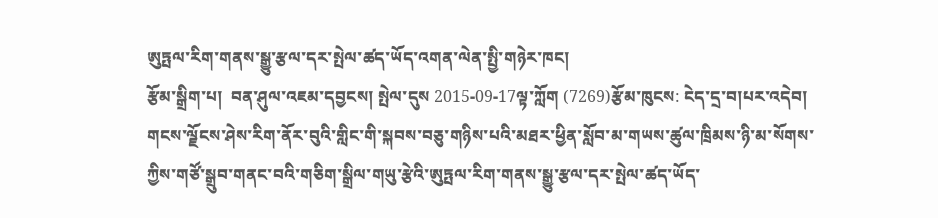ཨུཏྤལ་རིག་གནས་སྒྱུ་རྩལ་དར་སྤེལ་ཚད་ཡོད་འགན་ལེན་སྤྱི་གཉེར་ཁང།
རྩོམ་སྒྲིག་པ།  བན་ཤུལ་འཇམ་དབྱངས། སྤེལ་དུས 2015-09-17ལྟ་ཀློག (7269)རྩོམ་ཁུངས: ངེད་དྲ་བ།པར་འདེབ།
གངས་ལྗོངས་ཤེས་རིག་ནོར་བུའི་གླིང་གི་སྐབས་བཅུ་གཉིས་པའི་མཐར་ཕྱིན་སློབ་མ་གཡས་ཚུལ་ཁྲིམས་ཉི་མ་སོགས་ཀྱིས་གཙོ་སྒྲུབ་གནང་བའི་གཅིག་སྒྲིལ་གཡུ་རྩེའི་ཨུཏྤལ་རིག་གནས་སྒྱུ་རྩལ་དར་སྤེལ་ཚད་ཡོད་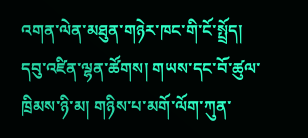འགན་ལེན་མཐུན་གཉེར་ཁང་གི་ངོ་སྤྲོད།
དབུ་འཛིན་ལྷན་ཚོགས། གཡས་དང་བོ་ཚུལ་ཁྲིམས་ཉི་མ། གཉིས་པ་མགོ་ལོག་ཀུན་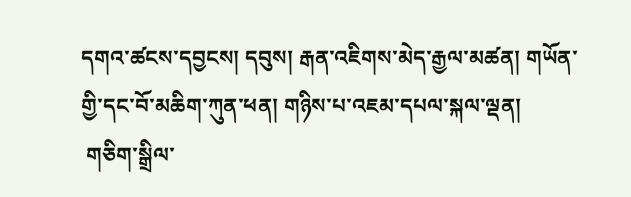དགའ་ཚངས་དབྱངས། དབུས། རྒན་འཇིགས་མེད་རྒྱལ་མཚན། གཡོན་གྱི་དང་བོ་མཆིག་ཀུན་ཕན། གཉིས་པ་འཇམ་དཔལ་སྐལ་ལྡན།
 གཅིག་སྒྲིལ་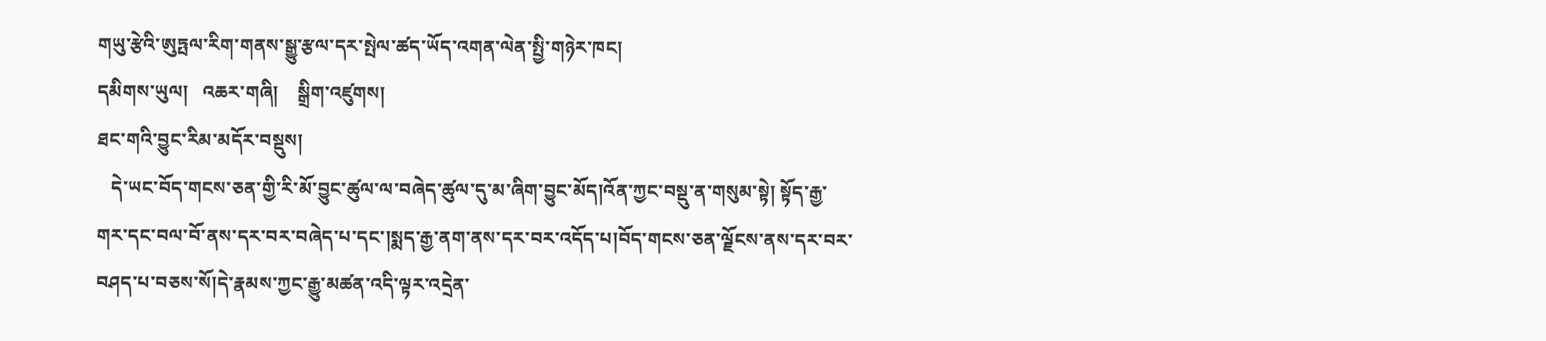གཡུ་རྩེའི་ཨུཏྤལ་རིག་གནས་སྒྱུ་རྩལ་དར་སྤེལ་ཚད་ཡོད་འགན་ལེན་སྤྱི་གཉེར་ཁང།
དམིགས་ཡུལ།   འཆར་གཞི།    སྒྲིག་འཛུགས།
ཐང་གའི་བྱུང་རིམ་མདོར་བསྡུས།
   དེ་ཡང་བོད་གངས་ཅན་གྱི་རི་མོ་བྱུང་ཚུལ་ལ་བཞེད་ཚུལ་དུ་མ་ཞིག་བྱུང་མོད།འོན་ཀྱང་བསྡུ་ན་གསུམ་སྟེ། སྟོད་རྒྱ་གར་དང་བལ་བོ་ནས་དར་བར་བཞེད་པ་དང་།སྨད་རྒྱ་ནག་ནས་དར་བར་འདོད་པ།བོད་གངས་ཅན་ལྗོངས་ནས་དར་བར་བཤད་པ་བཅས་སོ།དེ་རྣམས་ཀྱང་རྒྱུ་མཚན་འདི་ལྟར་འདྲེན་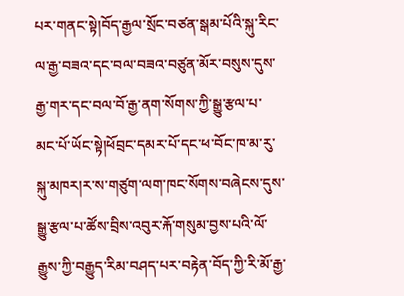པར་གནང་སྟེ།བོད་རྒྱལ་སྲོང་བཙན་སྒམ་པོའི་སྐུ་རིང་ལ་རྒྱ་བཟའ་དང་བལ་བཟའ་བཙུན་མོར་བསུས་དུས་རྒྱ་གར་དང་བལ་བོ་རྒྱ་ནག་སོགས་ཀྱི་སྒྱུ་རྩལ་པ་མང་པོ་ཡོང་སྟེ།ཕོབྲང་དམར་པོ་དང་ཕ་བོང་ཁ་མ་རུ་སྐུ་མཁར།ར་ས་གཙུག་ལག་ཁང་སོགས་བཞེངས་དུས་སྒྱུ་རྩལ་པ་ཚོས་བྲིས་འབུར་རྐོ་གསུམ་བྱས་པའི་ལོ་རྒྱུས་ཀྱི་བརྒྱུད་རིམ་བཤད་པར་བརྟེན་བོད་ཀྱི་རི་མོ་རྒྱ་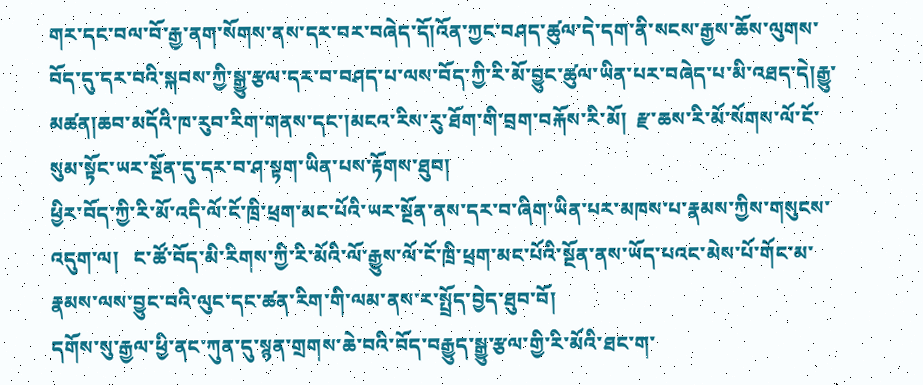གར་དང་བལ་བོ་རྒྱ་ནག་སོགས་ནས་དར་བར་བཞེད་དོ།འོན་ཀྱང་བཤད་ཚུལ་དེ་དག་ནི་སངས་རྒྱས་ཆོས་ལུགས་བོད་དུ་དར་བའི་སྐབས་ཀྱི་སྒྱུ་རྩལ་དར་བ་བཤད་པ་ལས་བོད་ཀྱི་རི་མོ་བྱུང་ཚུལ་ཡིན་པར་བཞེད་པ་མི་འཐད་དེ།རྒྱུ་མཚན།ཆབ་མདོའི་ཁ་རུབ་རིག་གནས་དང་།མངའ་རིས་རུ་ཐོག་གི་བྲག་བརྐོས་རི་མོ།  རྫ་ཆས་རི་མོ་སོགས་ལོ་ངོ་སུམ་སྟོང་ཡར་སྔོན་དུ་དར་བ་ཤ་སྟག་ཡིན་པས་རྟོགས་ཐུབ།
ཕྱིར་བོད་ཀྱི་རི་མོ་འདི་ལོ་ངོ་ཁྲི་ཕྲག་མང་པོའི་ཡར་སྔོན་ནས་དར་བ་ཞིག་ཡིན་པར་མཁས་པ་རྣམས་ཀྱིས་གསུངས་འདུག་ལ།   ང་ཚོ་བོད་མི་རིགས་ཀྱི་རི་མོའི་ལོ་རྒྱུས་ལོ་ངོ་ཁྲི་ཕྲག་མང་པོའི་སྔོན་ནས་ཡོད་པའང་མེས་པོ་གོང་མ་རྣམས་ལས་བྱུང་བའི་ལུང་དང་ཚན་རིག་གི་ལམ་ནས་ར་སྤྲོད་བྱེད་ཐུབ་བོ།
དགོས་སུ་རྒྱལ་ཕྱི་ནང་ཀུན་དུ་སྙན་གྲགས་ཆེ་བའི་བོད་བརྒྱུད་སྒྱུ་རྩལ་གྱི་རི་མོའི་ཐང་ག་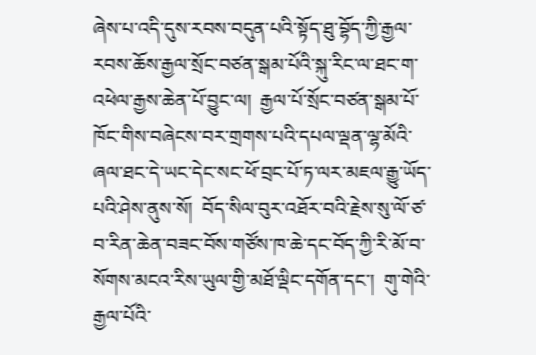ཞེས་པ་འདི་དུས་རབས་བདུན་པའི་སྟོད་ཐུ་བྷོད་ཀྱི་རྒྱལ་རབས་ཆོས་རྒྱལ་སྲོང་བཙན་སྒམ་པོའི་སྐུ་རིང་ལ་ཐང་ག་འཕེལ་རྒྱས་ཆེན་པོ་བྱུང་ལ།  རྒྱལ་པོ་སྲོང་བཙན་སྒམ་པོ་ཁོང་གིས་བཞེངས་བར་གྲགས་པའི་དཔལ་ལྡན་ལྷ་མོའི་ཞལ་ཐང་དེ་ཡང་དེང་སང་ཕོ་བྲང་པོ་ཏ་ལར་མཇལ་རྒྱུ་ཡོད་པའི་ཤེས་ནུས་སོ།  བོད་སིལ་བུར་འཐོར་བའི་རྗེས་སུ་ལོ་ཙ་བ་རིན་ཆེན་བཟང་བོས་གཙོས་ཁ་ཆེ་དང་བོད་ཀྱི་རི་མོ་བ་སོགས་མངའ་རིས་ཡུལ་གྱི་མཐོ་ལྡིང་དགོན་དང་།  གུ་གེའི་རྒྱལ་པོའི་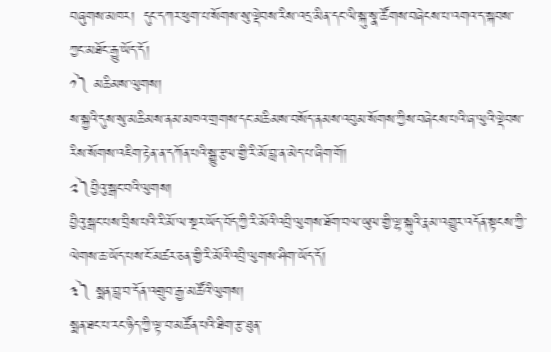བཞུགས་མཁར།  དུང་དཀར་ཕུག་པ་སོགས་སུ་ལྡེབས་རིས་འདྲ་མིན་དང་ལི་སྐུ་སྣ་ཚོགས་བཞེངས་པ་འགའ་ད་སྐབས་ཀྱང་མཐོང་རྒྱུ་ཡོད་དོ།
༡༽ མཆིམས་ལུགས།
ས་སྐྱའི་དུས་སུ་མཆིམས་ནམ་མཁའ་གྲགས་དང་མཆིམས་བསོད་ནམས་འབུམ་སོགས་ཀྱིས་བཞེངས་པའི་ཞ་ལུའི་ལྡེབས་རིས་སོགས་འཇིག་རྟེན་ན་དཀོན་པའི་སྒྱུ་རྩལ་གྱི་རི་མོ་བླ་ན་མེད་པ་ཞིག་གོ།
༢༽བྱིའུ་སྒང་བའི་ལུགས།
བྱིའུ་སྒང་པས་བྲིས་པའི་རི་མོ་ལ་སྔར་ཡོད་བོད་ཀྱི་རི་མོའི་འབྲི་ལུགས་ཐོག་བལ་ཡུལ་གྱི་ལྷ་སྐུའི་རྣམ་འགྱུར་འདོན་སྟངས་ཀྱི་ལེགས་ཆ་ཡོད་པས་ངོ་མཚར་ཅན་གྱི་རི་མོའི་འབྲི་ལུགས་ཤིག་ཡོད་དོ།
༣༽ སྨན་བླ་བ་དོན་འགྲུབ་རྒྱ་མཚོའི་ལུགས།
སྨན་ཐང་པ་རང་ཉིད་ཀྱི་ལྟ་བ་མཚོན་པའི་ཐིག་རྩ་ཐུན་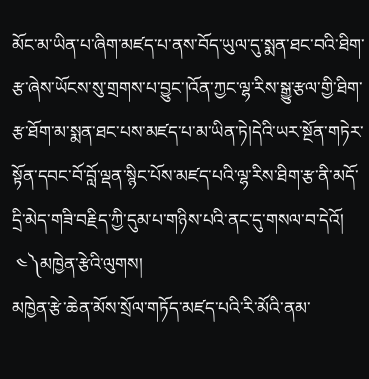མོང་མ་ཡིན་པ་ཞིག་མཛད་པ་ནས་བོད་ཡུལ་དུ་སྨན་ཐང་བའི་ཐིག་རྩ་ཞེས་ཡོངས་སུ་གྲགས་པ་བྱུང་།འོན་ཀྱང་ལྷ་རིས་སྒྱུ་རྩལ་གྱི་ཐིག་རྩ་ཐོག་མ་སྨན་ཐང་པས་མཛད་པ་མ་ཡིན་ཏེ།དེའི་ཡར་སྔོན་གཏེར་སྟོན་དབང་བོ་བློ་ལྡན་སྙིང་པོས་མཛད་པའི་ལྷ་རིས་ཐིག་རྩ་ནི་མདོ་དྲི་མེད་གཟི་བརྗིད་ཀྱི་དུམ་པ་གཉིས་པའི་ནང་དུ་གསལ་བ་དེའོ།
 ༤༽མཁྱེན་རྩེའི་ལུགས།
མཁྱེན་རྩེ་ཆེན་མོས་སྲོལ་གཏོད་མཛད་པའི་རི་མོའི་ནམ་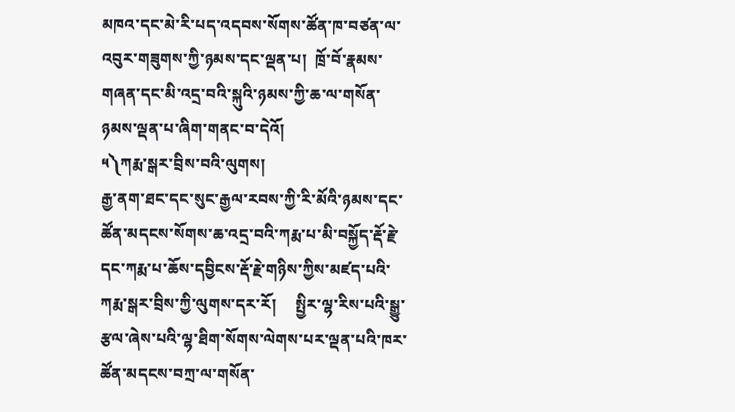མཁའ་དང་མེ་རི་པད་འདབས་སོགས་ཚོན་ཁ་བཙན་ལ་འབུར་གཟུགས་ཀྱི་ཉམས་དང་ལྡན་པ།  ཁྲོ་བོ་རྣམས་གཞན་དང་མི་འདྲ་བའི་སྐུའི་ཉམས་ཀྱི་ཆ་ལ་གསོན་ཉམས་ལྡན་པ་ཞིག་གནང་བ་དེའོ།
༥༽ཀརྨ་སྒར་བྲིས་བའི་ལུགས།
རྒྱ་ནག་ཐང་དང་སུང་རྒྱལ་རབས་ཀྱི་རི་མོའི་ཉམས་དང་ཚོན་མདངས་སོགས་ཆ་འདྲ་བའི་ཀརྨ་པ་མི་བསྐྱོད་རྡོ་རྗེ་དང་ཀརྨ་པ་ཆོས་དབྱིངས་རྡོ་རྗེ་གཉིས་ཀྱིས་མཛད་པའི་ཀརྨ་སྒར་བྲིས་ཀྱི་ལུགས་དར་རོ།     སྤྱིར་ལྷ་རིས་པའི་སྒྱུ་རྩལ་ཞེས་པའི་ལྷ་ཐིག་སོགས་ལེགས་པར་ལྡན་པའི་ཁར་ཚོན་མདངས་བཀྲ་ལ་གསོན་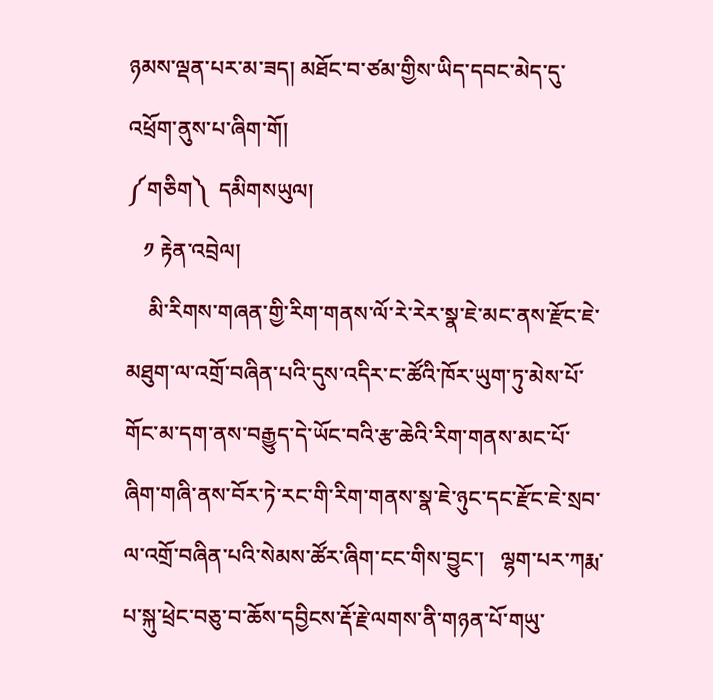ཉམས་ལྡན་པར་མ་ཟད། མཐོང་བ་ཙམ་གྱིས་ཡིད་དབང་མེད་དུ་འཕྲོག་ནུས་པ་ཞིག་གོ།
༼གཅིག༽  དམིགསཡུལ།
   ༡ རྟེན་འབྲེལ།
    མི་རིགས་གཞན་གྱི་རིག་གནས་ལོ་རེ་རེར་སྣ་ཇེ་མང་ནས་རྫོང་ཇེ་མཐུག་ལ་འགྲོ་བཞིན་པའི་དུས་འདིར་ང་ཚོའི་ཁོར་ཡུག་ཏུ་མེས་པོ་གོང་མ་དག་ནས་བརྒྱུད་དེ་ཡོང་བའི་རྩ་ཆེའི་རིག་གནས་མང་པོ་ཞིག་གཞི་ནས་བོར་ཏེ་རང་གི་རིག་གནས་སྣ་ཇེ་ཉུང་དང་རྫོང་ཇེ་སྲབ་ལ་འགྲོ་བཞིན་པའི་སེམས་ཚོར་ཞིག་ངང་གིས་བྱུང་།   ལྷག་པར་ཀརྨ་པ་སྐུ་ཕྲེང་བཅུ་བ་ཆོས་དབྱིངས་རྡོ་རྗེ་ལགས་ནི་གཉན་པོ་གཡུ་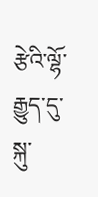རྩེའི་ལྷོ་རྒྱུད་དུ་སྐུ་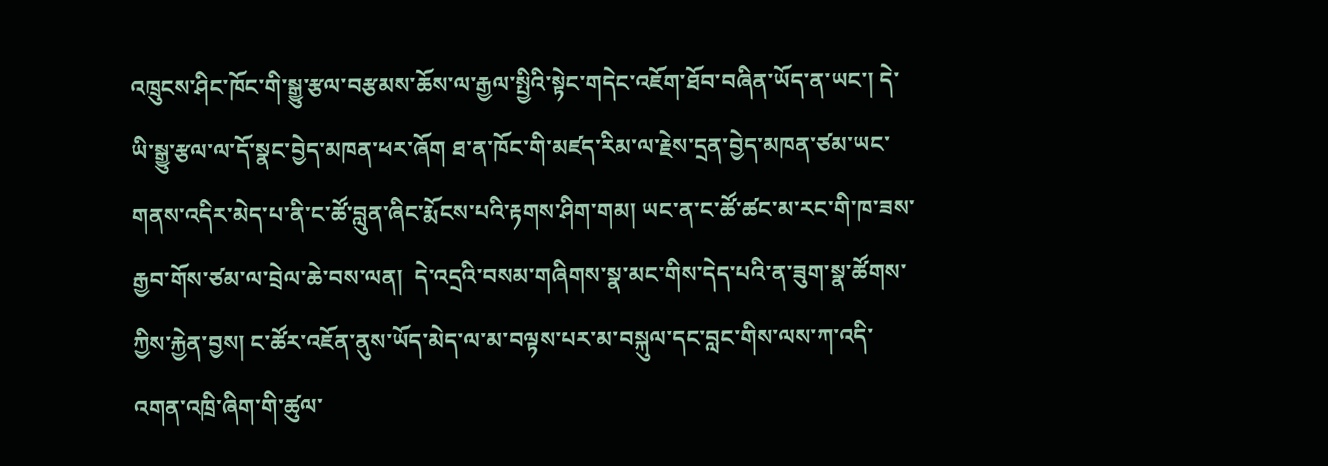འཁྲུངས་ཤིང་ཁོང་གི་སྒྱུ་རྩལ་བརྩམས་ཆོས་ལ་རྒྱལ་སྤྱིའི་སྟེང་གདེང་འཇོག་ཐོབ་བཞིན་ཡོད་ན་ཡང་། དེ་ཡི་སྒྱུ་རྩལ་ལ་དོ་སྣང་བྱེད་མཁན་ཕར་ཞོག ཐ་ན་ཁོང་གི་མཛད་རིམ་ལ་རྗེས་དྲན་བྱེད་མཁན་ཙམ་ཡང་གནས་འདིར་མེད་པ་ནི་ང་ཚོ་བླུན་ཞིང་རྨོངས་པའི་རྟགས་ཤིག་གམ། ཡང་ན་ང་ཚོ་ཚང་མ་རང་གི་ཁ་ཟས་རྒྱབ་གོས་ཙམ་ལ་བྲེལ་ཆེ་བས་ལན།  དེ་འདྲའི་བསམ་གཞིགས་སྣ་མང་གིས་དེད་པའི་ན་ཟུག་སྣ་ཚོགས་ཀྱིས་རྐྱེན་བྱས། ང་ཚོར་འཇོན་ནུས་ཡོད་མེད་ལ་མ་བལྟས་པར་མ་བསྐུལ་དང་བླང་གིས་ལས་ཀ་འདི་འགན་འཁྲི་ཞིག་གི་ཚུལ་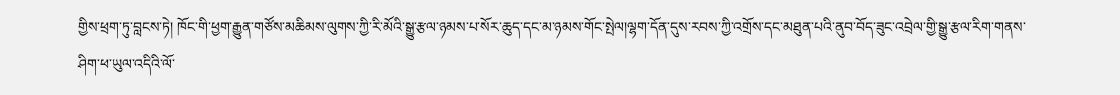གྱིས་ཕྲག་ཏུ་བླངས་ཏེ། ཁོང་གི་ཕྱག་རྒྱུན་གཙོས་མཆིམས་ལུགས་ཀྱི་རི་མོའི་སྒྱུ་རྩལ་ཉམས་པ་སོར་ཆུད་དང་མ་ཉམས་གོང་སྤེལ།ལྷག་དོན་དུས་རབས་ཀྱི་འགྲོས་དང་མཐུན་པའི་ནུབ་བོད་ཟུང་འབྲེལ་གྱི་སྒྱུ་རྩལ་རིག་གནས་ཤིག་ཕ་ཡུལ་འདིའི་ལོ་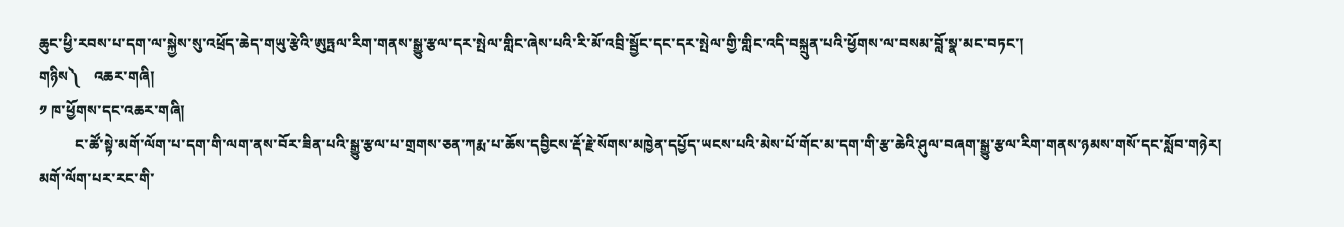ཆུང་ཕྱི་རབས་པ་དག་ལ་སྐྱེས་སུ་འཕྲོད་ཆེད་གཡུ་རྩེའི་ཨུཏྤལ་རིག་གནས་སྒྱུ་རྩལ་དར་སྤེལ་གླིང་ཞེས་པའི་རི་མོ་འབྲི་སྦྱོང་དང་དར་སྤེལ་གྱི་གླིང་འདི་བསྐྲུན་པའི་ཕྱོགས་ལ་བསམ་བློ་སྣ་མང་བཏང་།
གཉིས༽    འཆར་གཞི།
༡ ཁ་ཕྱོགས་དང་འཆར་གཞི།
          ང་ཚོ་སྟེ་མགོ་ལོག་པ་དག་གི་ལག་ནས་བོར་ཟིན་པའི་སྒྱུ་རྩལ་པ་གྲགས་ཅན་ཀརྨ་པ་ཆོས་དབྱིངས་རྡོ་རྗེ་སོགས་མཁྱེན་དཔྱོད་ཡངས་པའི་མེས་པོ་གོང་མ་དག་གི་རྩ་ཆེའི་ཤུལ་བཞག་སྒྱུ་རྩལ་རིག་གནས་ཉམས་གསོ་དང་སློབ་གཉེར།   མགོ་ལོག་པར་རང་གི་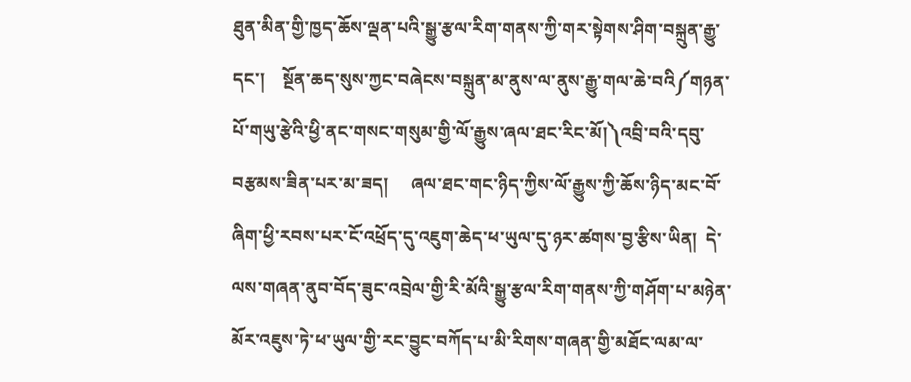ཐུན་མིན་གྱི་ཁྱད་ཆོས་ལྡན་པའི་སྒྱུ་རྩལ་རིག་གནས་ཀྱི་གར་སྟེགས་ཤིག་བསྐྲུན་རྒྱུ་དང་།    སྔོན་ཆད་སུས་ཀྱང་བཞེངས་བསྐྲུན་མ་ནུས་ལ་ནུས་རྒྱུ་གལ་ཆེ་བའི༼གཉན་པོ་གཡུ་རྩེའི་ཕྱི་ནང་གསང་གསུམ་གྱི་ལོ་རྒྱུས་ཞལ་ཐང་རིང་མོ།༽འབྲི་བའི་དབུ་བརྩམས་ཟིན་པར་མ་ཟད།     ཞལ་ཐང་གང་ཉིད་ཀྱིས་ལོ་རྒྱུས་ཀྱི་ཆོས་ཉིད་མང་བོ་ཞིག་ཕྱི་རབས་པར་ངོ་འཕྲོད་དུ་འཇུག་ཆེད་ཕ་ཡུལ་དུ་ཉར་ཚགས་བྱ་རྩིས་ཡིན།  དེ་ལས་གཞན་ནུབ་བོད་ཟུང་འབྲེལ་གྱི་རི་མོའི་སྒྱུ་རྩལ་རིག་གནས་ཀྱི་གཤོག་པ་མཉེན་མོར་འཇུས་ཏེ་ཕ་ཡུལ་གྱི་རང་བྱུང་བཀོད་པ་མི་རིགས་གཞན་གྱི་མཐོང་ལམ་ལ་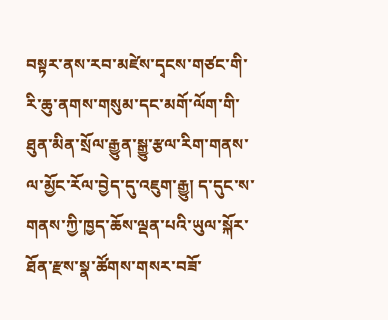བསྟར་ནས་རབ་མཛེས་དྭངས་གཙང་གི་རི་ཆུ་ནགས་གསུམ་དང་མགོ་ལོག་གི་ཐུན་མིན་སྲོལ་རྒྱུན་སྒྱུ་རྩལ་རིག་གནས་ལ་མྱོང་རོལ་བྱེད་དུ་འཇུག་རྒྱུ། ད་དུང་ས་གནས་ཀྱི་ཁྱད་ཆོས་ལྡན་པའི་ཡུལ་སྐོར་ཐོན་རྫས་སྣ་ཚོགས་གསར་བཟོ་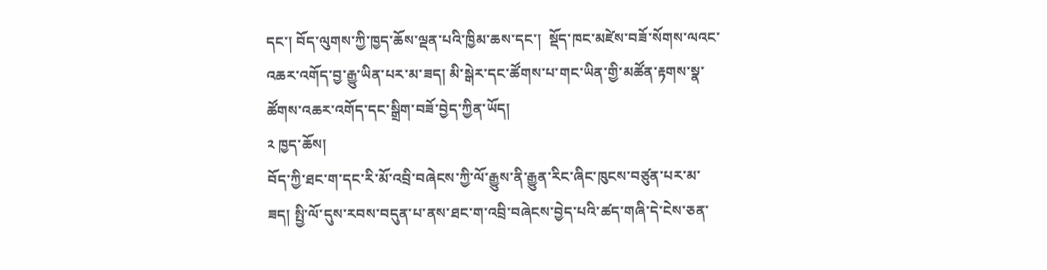དང་། བོད་ལུགས་ཀྱི་ཁྱད་ཆོས་ལྡན་པའི་ཁྱིམ་ཆས་དང་།  སྡོད་ཁང་མཛེས་བཟོ་སོགས་ལའང་འཆར་འགོད་བྱ་རྒྱུ་ཡིན་པར་མ་ཟད། མི་སྒེར་དང་ཚོགས་པ་གང་ཡིན་གྱི་མཚོན་རྟགས་སྣ་ཚོགས་འཆར་འགོད་དང་སྒྲིག་བཟོ་བྱེད་ཀྱིན་ཡོད།
༢ ཁྱད་ཆོས།
བོད་ཀྱི་ཐང་ག་དང་རི་མོ་འབྲི་བཞེངས་ཀྱི་ལོ་རྒྱུས་ནི་རྒྱུན་རིང་ཞིང་ཁུངས་བཙུན་པར་མ་ཟད། སྤྱི་ལོ་དུས་རབས་བདུན་པ་ནས་ཐང་ག་འབྲི་བཞེངས་བྱེད་པའི་ཚད་གཞི་དེ་ངེས་ཅན་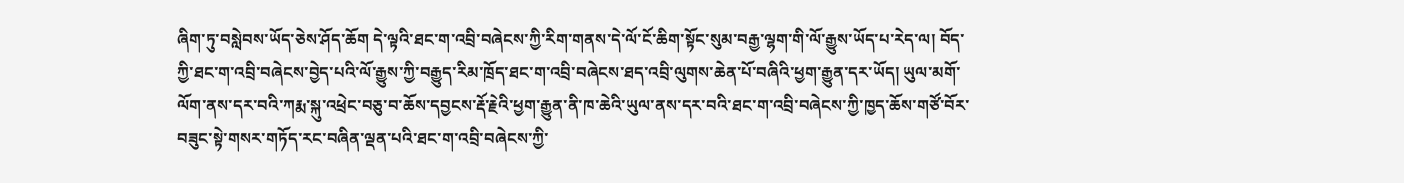ཞིག་ཏུ་བསླེབས་ཡོད་ཅེས་ཤོད་ཆོག དེ་ལྟའི་ཐང་ག་འབྲི་བཞེངས་ཀྱི་རིག་གནས་དེ་ལོ་ངོ་ཆིག་སྟོང་སུམ་བརྒྱ་ལྷག་གི་ལོ་རྒྱུས་ཡོད་པ་རེད་ལ། བོད་ཀྱི་ཐང་ག་འབྲི་བཞེངས་བྱེད་པའི་ལོ་རྒྱུས་ཀྱི་བརྒྱུད་རིམ་ཁྲོད་ཐང་ག་འབྲི་བཞེངས་ཐད་འབྲི་ལུགས་ཆེན་པོ་བཞིའི་ཕྱག་རྒྱུན་དར་ཡོད། ཡུལ་མགོ་ལོག་ནས་དར་བའི་ཀརྨ་སྐུ་འཕྲེང་བཅུ་བ་ཆོས་དབྱངས་རྡོ་རྗེའི་ཕྱག་རྒྱུན་ནི་ཁ་ཆེའི་ཡུལ་ནས་དར་བའི་ཐང་ག་འབྲི་བཞེངས་ཀྱི་ཁྱད་ཆོས་གཙོ་བོར་བཟུང་སྟེ་གསར་གཏོད་རང་བཞིན་ལྡན་པའི་ཐང་ག་འབྲི་བཞེངས་ཀྱི་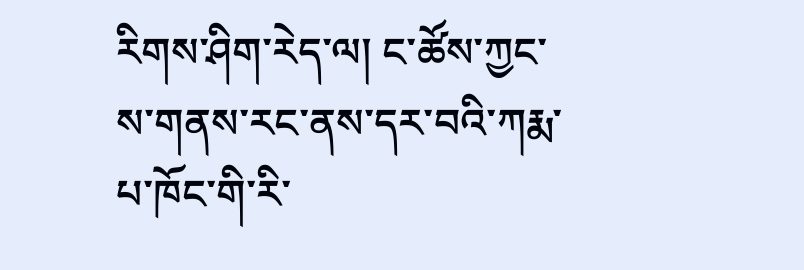རིགས་ཤིག་རེད་ལ། ང་ཚོས་ཀྱང་ས་གནས་རང་ནས་དར་བའི་ཀརྨ་པ་ཁོང་གི་རི་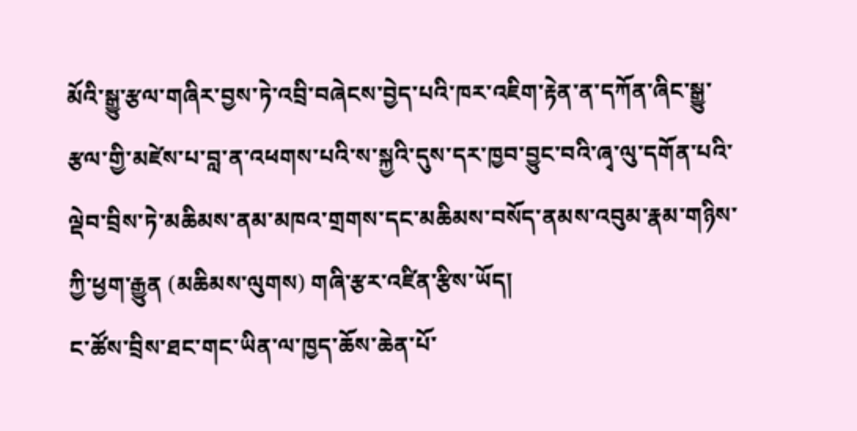མོའི་སྒྱུ་རྩལ་གཞིར་བྱས་ཏེ་འབྲི་བཞེངས་བྱེད་པའི་ཁར་འཇིག་རྟེན་ན་དཀོན་ཞིང་སྒྱུ་རྩལ་གྱི་མཛེས་པ་བླ་ན་འཕགས་པའི་ས་སྐྱའི་དུས་དར་ཁྱབ་བྱུང་བའི་ཞྭ་ལུ་དགོན་པའི་ལྡེབ་བྲིས་ཏེ་མཆིམས་ནམ་མཁའ་གྲགས་དང་མཆིམས་བསོད་ནམས་འབུམ་རྣམ་གཉིས་ཀྱི་ཕྱག་རྒྱུན (མཆིམས་ལུགས) གཞི་རྩར་འཛིན་རྩིས་ཡོད།
ང་ཚོས་བྲིས་ཐང་གང་ཡིན་ལ་ཁྱད་ཆོས་ཆེན་པོ་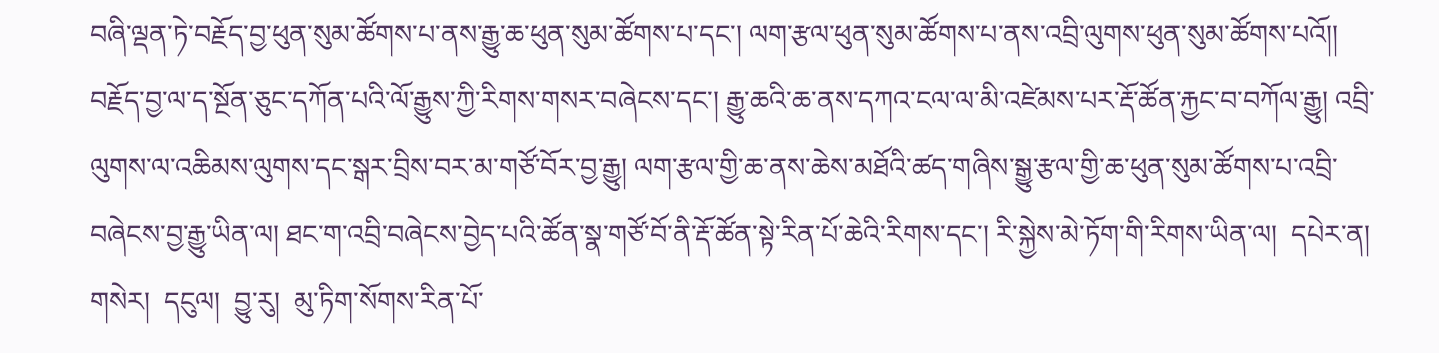བཞི་ལྡན་ཏེ་བརྗོད་བྱ་ཕུན་སུམ་ཚོགས་པ་ནས་རྒྱུ་ཆ་ཕུན་སུམ་ཚོགས་པ་དང་། ལག་རྩལ་ཕུན་སུམ་ཚོགས་པ་ནས་འབྲི་ལུགས་ཕུན་སུམ་ཚོགས་པའོ།།
བརྗོད་བྱ་ལ་ད་སྔོན་ཅུང་དཀོན་པའི་ལོ་རྒྱུས་ཀྱི་རིགས་གསར་བཞེངས་དང་། རྒྱུ་ཆའི་ཆ་ནས་དཀའ་ངལ་ལ་མི་འཛེམས་པར་རྡོ་ཚོན་རྐྱང་བ་བཀོལ་རྒྱུ། འབྲི་ལུགས་ལ་འཆིམས་ལུགས་དང་སྒར་བྲིས་བར་མ་གཙོ་བོར་བྱ་རྒྱུ། ལག་རྩལ་གྱི་ཆ་ནས་ཆེས་མཐོའི་ཚད་གཞིས་སྒྱུ་རྩལ་གྱི་ཆ་ཕུན་སུམ་ཚོགས་པ་འབྲི་བཞེངས་བྱ་རྒྱུ་ཡིན་ལ། ཐང་ག་འབྲི་བཞེངས་བྱེད་པའི་ཚོན་སྣ་གཙོ་བོ་ནི་རྡོ་ཚོན་སྟེ་རིན་པོ་ཆེའི་རིགས་དང་། རི་སྐྱེས་མེ་ཏོག་གི་རིགས་ཡིན་ལ།  དཔེར་ན། གསེར།  དངུལ།  བྱུ་རུ།  མུ་ཏིག་སོགས་རིན་པོ་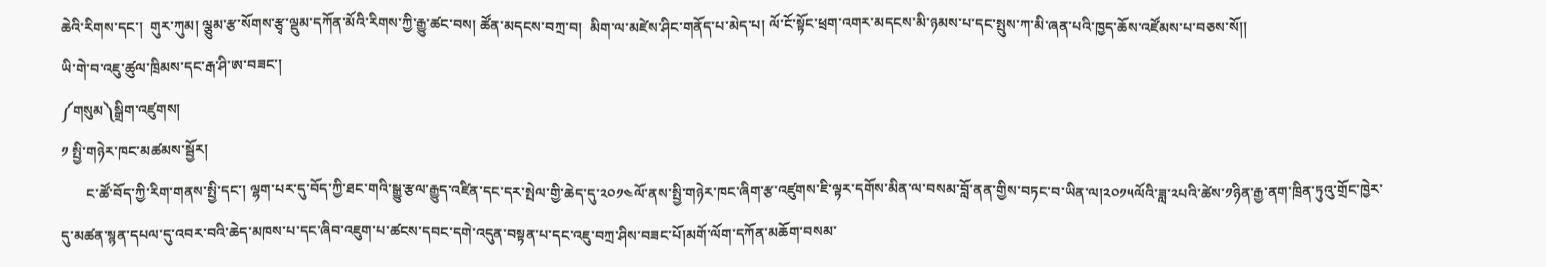ཆེའི་རིགས་དང་།  གུར་ཀུམ། ལྕུམ་རྩ་སོགས་རྩྭ་ལྡུམ་དཀོན་མོའི་རིགས་ཀྱི་རྒྱུ་ཚང་བས། ཚོན་མདངས་བཀྲ་བ།  མིག་ལ་མཛེས་ཤིང་གནོད་པ་མེད་པ། ལོ་ངོ་སྟོང་ཕྲག་འགར་མདངས་མི་ཉམས་པ་དང་སྤུས་ཀ་མི་ཞན་པའི་ཁྱད་ཆོས་འཛོམས་པ་བཅས་སོ།།
ཡི་གེ་བ་འཇུ་ཚུལ་ཁྲིམས་དང་རྒ་ཤི་ཨ་བཟང་།
༼གསུམ༽སྒྲིག་འཛུགས།
༡ སྤྱི་གཉེར་ཁང་མཚམས་སྦྱོར།
       ང་ཚོ་བོད་ཀྱི་རིག་གནས་སྤྱི་དང་། ལྷག་པར་དུ་བོད་ཀྱི་ཐང་གའི་སྒྱུ་རྩལ་རྒྱུད་འཛིན་དང་དར་སྤེལ་གྱི་ཆེད་དུ་༢༠༡༤ལོ་ནས་སྤྱི་གཉེར་ཁང་ཞིག་རྩ་འཛུགས་ཇི་ལྟར་དགོས་མིན་ལ་བསམ་བློ་ནན་གྱིས་བཏང་བ་ཡིན་ལ།༢༠༡༥ལོའི་ཟླ་༢པའི་ཚེས་༡ཉིན་རྒྱ་ནག་ཁྲིན་ཏུའུ་གྲོང་ཁྱེར་དུ་མཚན་སྙན་དཔལ་དུ་འབར་བའི་ཆེད་མཁས་པ་དང་ཞིབ་འཇུག་པ་ཚངས་དབང་དགེ་འདུན་བསྟན་པ་དང་འཇུ་བཀྲ་ཤིས་བཟང་པོ།མགོ་ལོག་དཀོན་མཆོག་བསམ་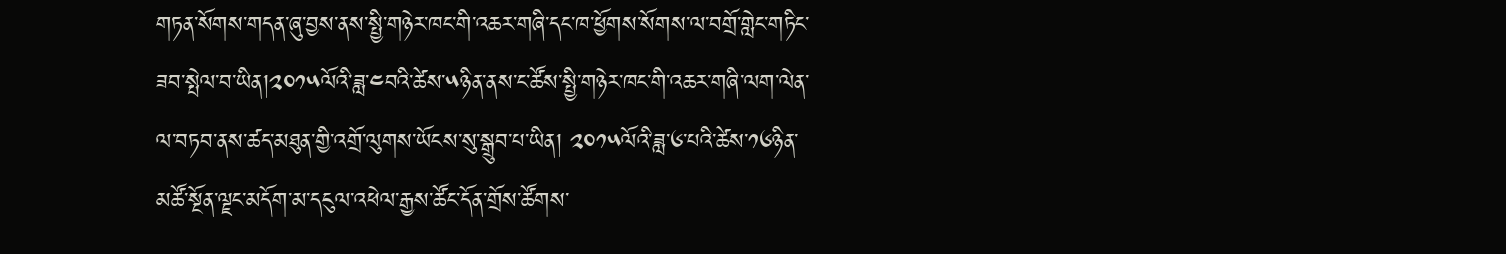གཏན་སོགས་གདན་ཞུ་བྱས་ནས་སྤྱི་གཉེར་ཁང་གི་འཆར་གཞི་དང་ཁ་ཕྱོགས་སོགས་ལ་བགྲོ་གླེང་གཏིང་ཟབ་སྤེལ་བ་ཡིན།༢༠༡༥ལོའི་ཟླ་༤བའི་ཚེས་༥ཉིན་ནས་ང་ཚོས་སྤྱི་གཉེར་ཁང་གི་འཆར་གཞི་ལག་ལེན་ལ་བཏབ་ནས་ཚད་མཐུན་གྱི་འགྲོ་ལུགས་ཡོངས་སུ་སྒྲུབ་པ་ཡིན། ༢༠༡༥ལོའི་ཟླ་༦་པའི་ཚེས་༡༦ཉིན་མཚོ་སྔོན་ལྗང་མདོག་མ་དངུལ་འཕེལ་རྒྱས་ཚོང་དོན་གྲོས་ཚོགས་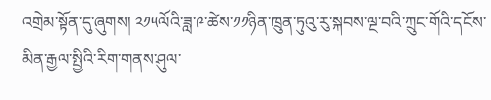འགྲེམ་སྟོན་དུ་ཞུགས། ༢༡༥ལོའི་ཟླ་༩་ཚེས་༡༡ཉིན་ཁྲུན་ཏུའུ་རུ་སྐབས་ལྔ་བའི་ཀྲུང་གོའི་དངོས་མིན་རྒྱལ་སྤྱིའི་རིག་གནས་ཤུལ་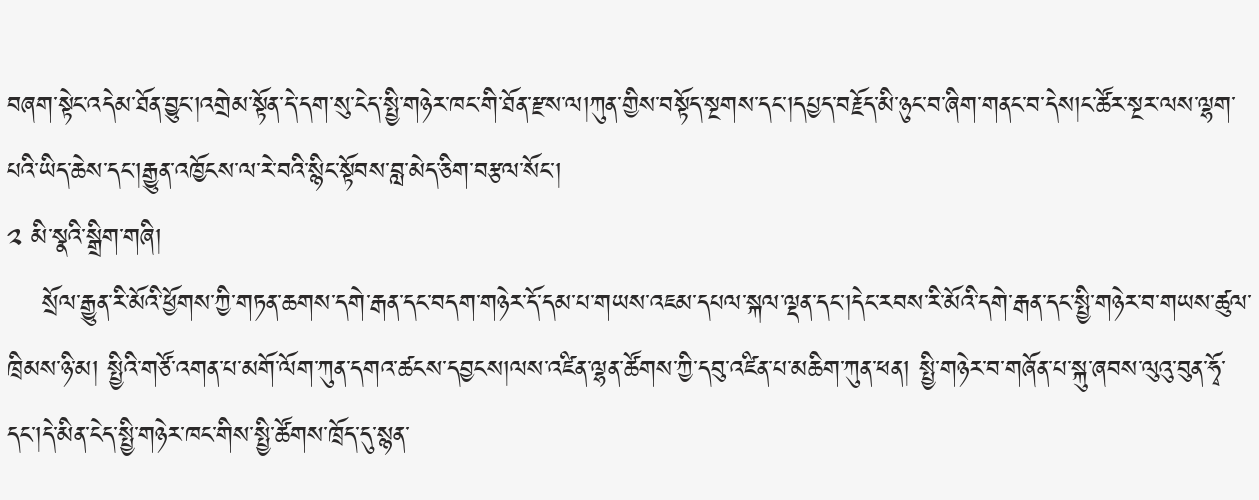བཞག་སྟེང་འདེམ་ཐོན་བྱུང་།འགྲེམ་སྟོན་དེ་དག་སུ་ངེད་སྤྱི་གཉེར་ཁང་གི་ཐོན་རྫས་ལ།ཀུན་གྱིས་བསྟོད་སྔགས་དང་།དཔྱད་བརྗོད་མི་ཉུང་བ་ཞིག་གནང་བ་དེས།ང་ཚོར་སྔར་ལས་ལྷག་པའི་ཡིད་ཆེས་དང་།རྒྱུན་འཁྱོངས་ལ་རེ་བའི་སྙིང་སྟོབས་བླ་མེད་ཅིག་བརྩལ་སོང་།
༢ མི་སྣའི་སྒྲིག་གཞི།
    སྲོལ་རྒྱུན་རི་མོའི་ཕྱོགས་ཀྱི་གཏན་ཆགས་དགེ་རྒན་དང་བདག་གཉེར་དོ་དམ་པ་གཡས་འཇམ་དཔལ་སྐལ་ལྡན་དང་།དེང་རབས་རི་མོའི་དགེ་རྒན་དང་སྤྱི་གཉེར་བ་གཡས་ཚུལ་ཁྲིམས་ཉི་མ། སྤྱིའི་གཙོ་འགན་པ་མགོ་ལོག་ཀུན་དགའ་ཚངས་དབྱངས།ལས་འཛིན་ལྷན་ཚོགས་ཀྱི་དབུ་འཛིན་པ་མཆིག་ཀུན་ཕན། སྤྱི་གཉེར་བ་གཞོན་པ་སྐུ་ཞབས་ལུའུ་བུན་ཧྭོ་དང་།དེ་མིན་ངེད་སྤྱི་གཉེར་ཁང་གིས་སྤྱི་ཚོགས་ཁྲོད་དུ་སྙན་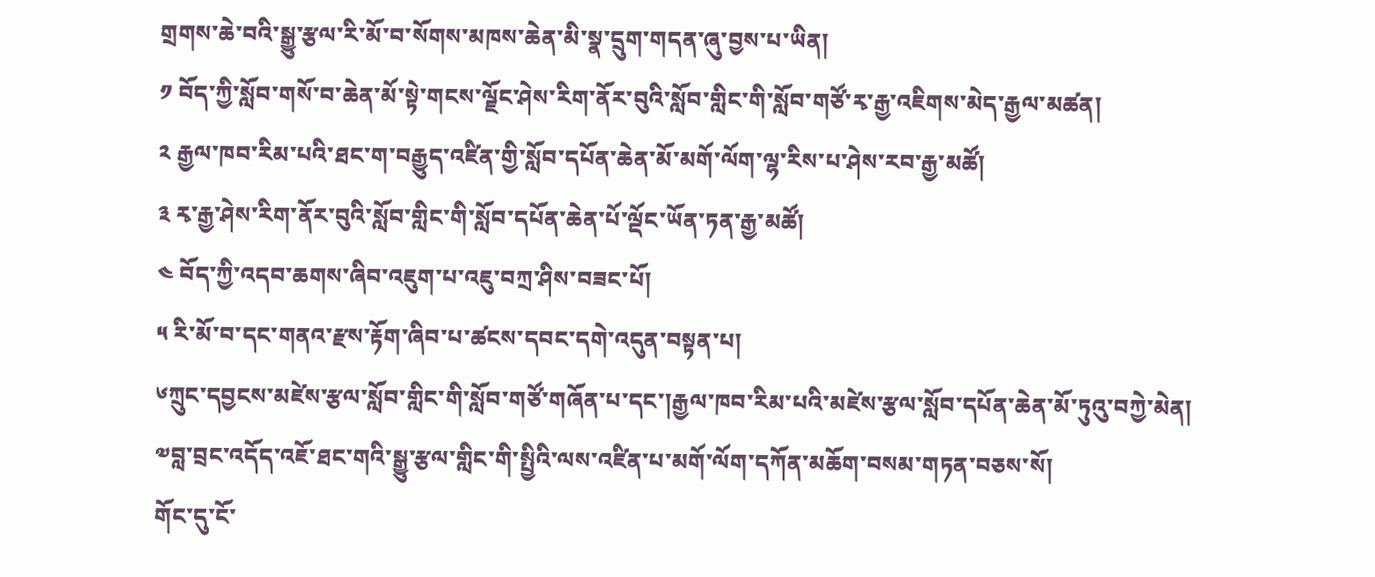གྲགས་ཆེ་བའི་སྒྱུ་རྩལ་རི་མོ་བ་སོགས་མཁས་ཆེན་མི་སྣ་དྲུག་གདན་ཞུ་བྱས་པ་ཡིན།
༡ བོད་ཀྱི་སློབ་གསོ་བ་ཆེན་མོ་སྟེ་གངས་ལྗོང་ཤེས་རིག་ནོར་བུའི་སློབ་གླིང་གི་སློབ་གཙོ་རྭ་རྒྱ་འཇིགས་མེད་རྒྱལ་མཚན།
༢ རྒྱལ་ཁབ་རིམ་པའི་ཐང་ག་བརྒྱུད་འཛིན་གྱི་སློབ་དཔོན་ཆེན་མོ་མགོ་ལོག་ལྷ་རིས་པ་ཤེས་རབ་རྒྱ་མཚོ།
༣ རྭ་རྒྱ་ཤེས་རིག་ནོར་བུའི་སློབ་གླིང་གི་སློབ་དཔོན་ཆེན་པོ་ལྡོང་ཡོན་ཏན་རྒྱ་མཚོ།
༤ བོད་ཀྱི་འདབ་ཆགས་ཞིབ་འཇུག་པ་འཇུ་བཀྲ་ཤིས་བཟང་པོ།
༥ རི་མོ་བ་དང་གནའ་རྫས་རྟོག་ཞིབ་པ་ཚངས་དབང་དགེ་འདུན་བསྟན་པ།
༦ཀྲུང་དབྱངས་མཛེས་རྩལ་སློབ་གླིང་གི་སློབ་གཙོ་གཞོན་པ་དང་།རྒྱལ་ཁབ་རིམ་པའི་མཛེས་རྩལ་སློབ་དཔོན་ཆེན་མོ་ཏུའུ་བཀྱེ་མེན།
༧བླ་བྲང་འདོད་འཇོ་ཐང་གའི་སྒྱུ་རྩལ་གླིང་གི་སྤྱིའི་ལས་འཛིན་པ་མགོ་ལོག་དཀོན་མཆོག་བསམ་གཏན་བཅས་སོ།
གོང་དུ་ངོ་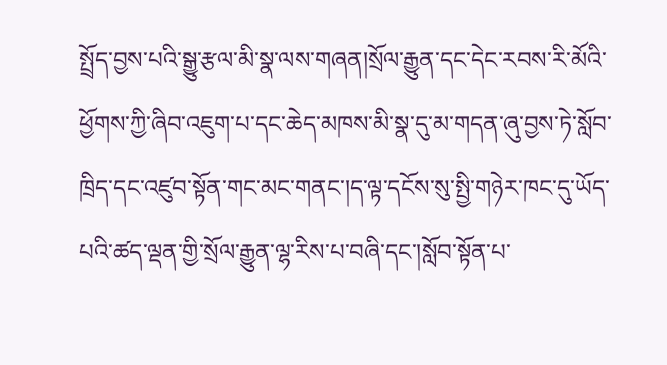སྤྲོད་བྱས་པའི་སྒྱུ་རྩལ་མི་སྣ་ལས་གཞན།སྲོལ་རྒྱུན་དང་དེང་རབས་རི་མོའི་ཕྱོགས་ཀྱི་ཞིབ་འཇུག་པ་དང་ཆེད་མཁས་མི་སྣ་དུ་མ་གདན་ཞུ་བྱས་ཏེ་སློབ་ཁྲིད་དང་འཛུབ་སྟོན་གང་མང་གནང་།ད་ལྟ་དངོས་སུ་སྤྱི་གཉེར་ཁང་དུ་ཡོད་པའི་ཚད་ལྡན་གྱི་སྲོལ་རྒྱུན་ལྷ་རིས་པ་བཞི་དང་།སློབ་སྟོན་པ་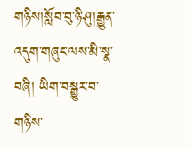གཉིས།སློབ་བུ་ཉི་ཤུ།རྒྱུན་འདུག་གཞུང་ལས་མི་སྣ་བཞི། ཡིག་བསྒྱུར་བ་གཉིས་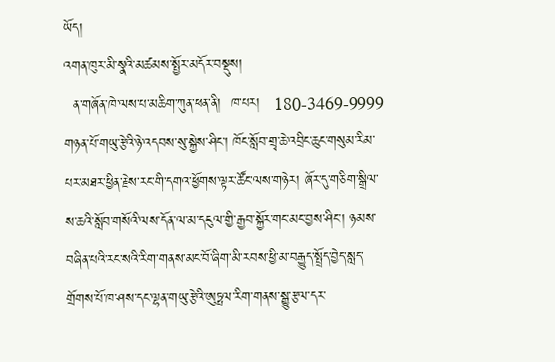ཡོད།
འགན་ཁུར་མི་སྣའི་མཚམས་སྤྱོར་མདོར་བསྡུས།
  ན་གཞོན་ཁེ་ལས་པ་མཆིག་ཀུན་ཕན་ནི།  ཁ་པར།   180-3469-9999
གཉན་པོ་གཡུ་རྩེའི་ཉེ་འདབས་སུ་སྐྱེས་ཤིང་། ཁོང་སློབ་གྲྭ་ཆེ་འབྲིང་ཆུང་གསུམ་རིམ་པར་མཐར་ཕྱིན་རྗེས་རང་གི་དགའ་ཕྱོགས་ལྟར་ཚོང་ལས་གཉེར། ཞོར་དུ་གཅིག་སྒྲིལ་ས་ཆའི་སློབ་གསོའི་ལས་དོན་ལ་མ་དངུལ་གྱི་རྒྱབ་སྐྱོར་གང་མང་བྱས་ཤིང་། ཉམས་བཞིན་པའི་རང་སའི་རིག་གནས་མང་བོ་ཞིག་མི་རབས་ཕྱི་མ་བརྒྱུད་སྤྲོད་བྱེད་སླད་གྲོགས་པོ་ཁ་ཤས་དང་ལྷན་གཡུ་རྩེའི་ཨུཏྤལ་རིག་གནས་སྒྱུ་རྩལ་དར་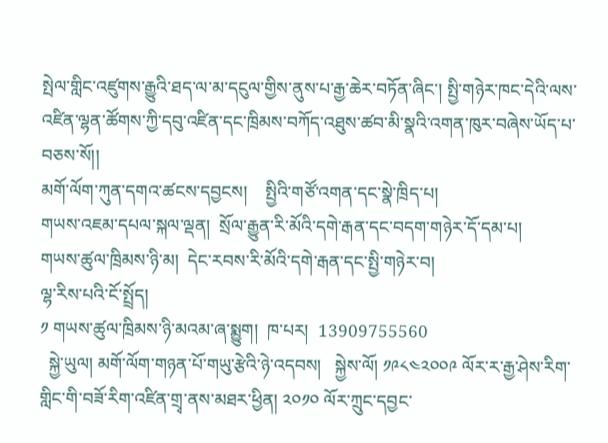སྤེལ་གླིང་འཛུགས་རྒྱུའི་ཐད་ལ་མ་དངུལ་གྱིས་ནུས་པ་རྒྱ་ཆེར་བཏོན་ཞིང་། སྤྱི་གཉེར་ཁང་དེའི་ལས་འཛིན་ལྷན་ཚོགས་ཀྱི་དབུ་འཛིན་དང་ཁྲིམས་བཀོད་འཐུས་ཚབ་མི་སྣའི་འགན་ཁུར་བཞེས་ཡོད་པ་བཅས་སོ།།
མགོ་ལོག་ཀུན་དགའ་ཚངས་དབྱངས།    སྤྱིའི་གཙོ་འགན་དང་སྣེ་ཁྲིད་པ།
གཡས་འཇམ་དཔལ་སྐལ་ལྡན།  སྲོལ་རྒྱུན་རི་མོའི་དགེ་རྒན་དང་བདག་གཉེར་དོ་དམ་པ།
གཡས་ཚུལ་ཁྲིམས་ཉི་མ།  དེང་རབས་རི་མོའི་དགེ་རྒན་དང་སྤྱི་གཉེར་བ།
ལྷ་རིས་པའི་ངོ་སྤྲོད།
༡ གཡས་ཚུལ་ཁྲིམས་ཉི་མའམ་ཞ་སྨྱུག།  ཁ་པར།  13909755560
  སྐྱེ་ཡུལ། མགོ་ལོག་གཉན་པོ་གཡུ་རྩེའི་ཉེ་འདབས།   སྐྱེས་ལོ། ༡༩༨༤༢༠༠༩ ལོར་ར་རྒྱ་ཤེས་རིག་གླིང་གི་བཟོ་རིག་འཛིན་གྲྭ་ནས་མཐར་ཕྱིན། ༢༠༡༠ ལོར་ཀྲུང་དབྱང་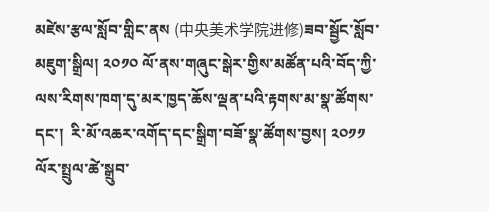མཛེས་རྩལ་སློབ་གླིང་ནས (中央美术学院进修)ཟབ་སྦྱོང་སློབ་མཇུག་སྒྲིལ། ༢༠༡༠ ལོ་ནས་གཞུང་སྒེར་གྱིས་མཚོན་པའི་བོད་ཀྱི་ལས་རིགས་ཁག་དུ་མར་ཁྱད་ཆོས་ལྡན་པའི་རྟགས་མ་སྣ་ཚོགས་དང་།  རི་མོ་འཆར་འགོད་དང་སྒྲིག་བཟོ་སྣ་ཚོགས་བྱས། ༢༠༡༡ ལོར་སྤྲུལ་ཚེ་སྒྲུབ་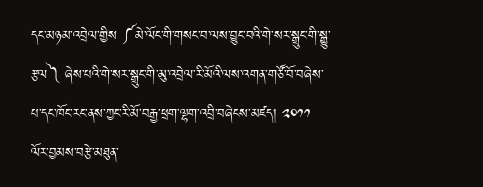དང་མཉམ་འབྲེལ་གྱིས ༼མེ་ལོང་གི་གསང་བ་ལས་བྱུང་བའི་གེ་སར་སྒྲུང་གི་སྒྱུ་རྩལ༽ ཞེས་པའི་གེ་སར་སྒྲུང་གི་མུ་འབྲེལ་རི་མོའི་ལས་འགན་གཙོ་བོ་བཞེས་པ་དང་ཁོང་རང་ནས་ཀྱང་རི་མོ་བརྒྱ་ཕྲག་ལྷག་འབྲི་བཞེངས་མཛད། ༢༠༡༡ ལོར་བྱམས་བརྩེ་མཐུན་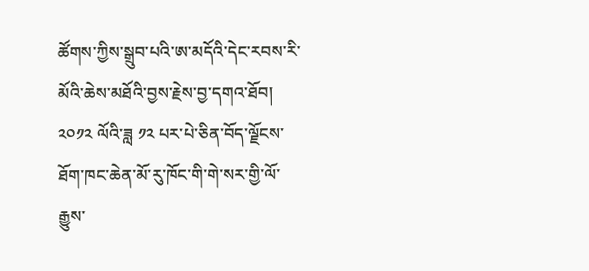ཚོགས་ཀྱིས་སྒྲུབ་པའི་ཨ་མདོའི་དེང་རབས་རི་མོའི་ཆེས་མཐོའི་བྱས་རྗེས་བྱ་དགའ་ཐོབ། ༢༠༡༢ ལོའི་ཟླ ༡༢ པར་པེ་ཅིན་བོད་ལྗོངས་ཐོག་ཁང་ཆེན་མོ་རུ་ཁོང་གི་གེ་སར་གྱི་ལོ་རྒྱུས་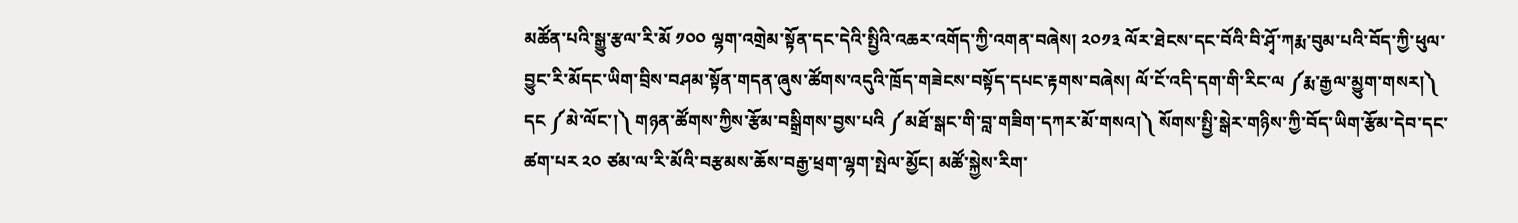མཚོན་པའི་སྒྱུ་རྩལ་རི་མོ ༡༠༠ ལྷག་འགྲེམ་སྟོན་དང་དེའི་སྤྱིའི་འཆར་འགོད་ཀྱི་འགན་བཞེས། ༢༠༡༣ ལོར་ཐེངས་དང་བོའི་བི་ཤྭོ་ཀརྨ་བུམ་པའི་བོད་ཀྱི་ཕུལ་བྱུང་རི་མོདང་ཡིག་བྲིས་བཤམ་སྟོན་གདན་ཞུས་ཚོགས་འདུའི་ཁྲོད་གཟེངས་བསྟོད་དཔང་རྟགས་བཞེས། ལོ་ངོ་འདི་དག་གི་རིང་ལ ༼རྨ་རྒྱལ་མྱུག་གསར།༽ དང ༼མེ་ལོང་།༽ གཉན་ཚོགས་ཀྱིས་རྩོམ་བསྒྲིགས་བྱས་པའི ༼མཐོ་སྒང་གི་བླ་གཟིག་དཀར་མོ་གསའ།༽ སོགས་སྤྱི་སྒེར་གཉིས་ཀྱི་བོད་ཡིག་རྩོམ་དེབ་དང་ཚག་པར ༢༠ ཙམ་ལ་རི་མོའི་བརྩམས་ཆོས་བརྒྱ་ཕྲག་ལྷག་སྤེལ་མྱོང། མཚོ་སྐྱེས་རིག་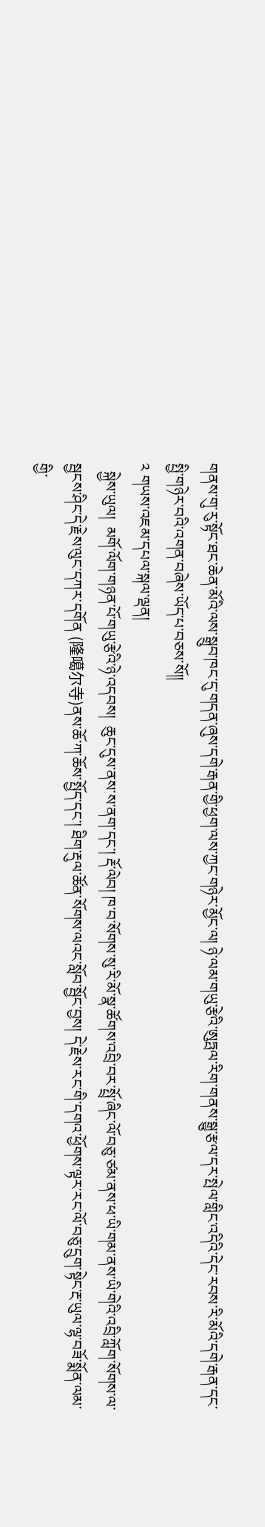གནས་གུ་རུ་སྟོང་ཐང་ཆེན་མོའི་ལས་སྒྲུབ་ཁང་དུ་གདན་ཞུས་དགེ་རྒན་གྱི་ཕྱག་ལས་ཀྱང་གཉེར་མྱོང་ལ། ཉེ་ལམ་གཡུ་རྩེའི་ཨུཏྤལ་རིག་གནས་སྒྱུ་རྩལ་དར་སྤེལ་གླིང་འདིའི་དེང་རབས་རི་མོའི་དགེ་རྒན་དང་སྤྱི་གཉེར་བའི་འགན་བཞེས་ཡོད་པ་བཅས་སོ།།
༢ གཡས་འཇམ་དཔལ་སྐལ་ལྡན།
  སྐྱེས་ཡུལ།  མགོ་ལོག་གཉན་པོ་གཡུ་རྩེའི་ཉེ་འདབས།  ཆུང་དུས་ནས་ས་ནག་དང་། རྡོ་ལེབ། ཁ་བ་སོགས་སུ་རི་མོ་སྣ་ཚོགས་འབྲི་བར་སྤྲོ་ཞིང་ལོ་བཅུ་ཙམ་ནས་ཕ་ཡི་གམ་ནས་ཡི་གེའི་འབྲི་ཀློག་སོགས་ལ་སྦྱངས་ཤིང་དེ་རྗེས་ལུང་དཀར་དགོན (隆噶尔寺)ནས་ཆོ་ཀ་ཆོས་སྤྱོད་དང་། ཐིག་རྡུལ་ཚོན་སོགས་ལའང་སློབ་སྦྱོང་བྱས། དེ་རྗེས་རང་གི་དགའ་ཕྱོགས་ལྟར་རང་ལོ་བཅུ་དྲུག་སྟེང་རྔ་ཡུལ་ལྷ་བཟོ་སྨོན་ལམ་གྱི་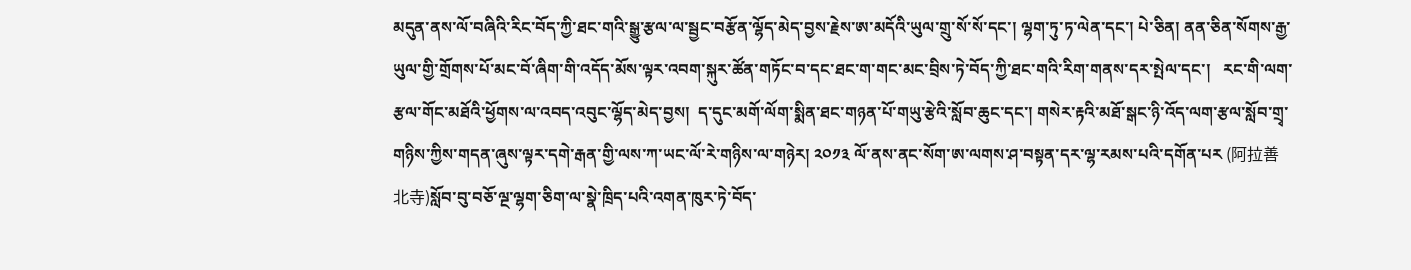མདུན་ནས་ལོ་བཞིའི་རིང་བོད་ཀྱི་ཐང་གའི་སྒྱུ་རྩལ་ལ་སྦྱང་བརྩོན་ལྷོད་མེད་བྱས་རྗེས་ཨ་མདོའི་ཡུལ་གྲུ་སོ་སོ་དང་། ལྷག་ཏུ་ཏ་ལེན་དང་། པེ་ཅིན། ནན་ཅིན་སོགས་རྒྱ་ཡུལ་གྱི་གྲོགས་པོ་མང་བོ་ཞིག་གི་འདོད་མོས་ལྟར་འབག་སྐུར་ཚོན་གཏོང་བ་དང་ཐང་ག་གང་མང་བྲིས་ཏེ་བོད་ཀྱི་ཐང་གའི་རིག་གནས་དར་སྤེལ་དང་།   རང་གི་ལག་རྩལ་གོང་མཐོའི་ཕྱོགས་ལ་འབད་འབུང་ལྷོད་མེད་བྱས།  ད་དུང་མགོ་ལོག་སྨིན་ཐང་གཉན་པོ་གཡུ་རྩེའི་སློབ་ཆུང་དང་། གསེར་རྟའི་མཐོ་སྒང་ཉི་འོད་ལག་རྩལ་སློབ་གྲྭ་གཉིས་ཀྱིས་གདན་ཞུས་ལྟར་དགེ་རྒན་གྱི་ལས་ཀ་ཡང་ལོ་རེ་གཉིས་ལ་གཉེར། ༢༠༡༣ ལོ་ནས་ནང་སོག་ཨ་ལགས་ཤ་བསྟན་དར་ལྷ་རམས་པའི་དགོན་པར (阿拉善北寺)སློབ་བུ་བཅོ་ལྔ་ལྷག་ཅིག་ལ་སྣེ་ཁྲིད་པའི་འགན་ཁུར་ཏེ་བོད་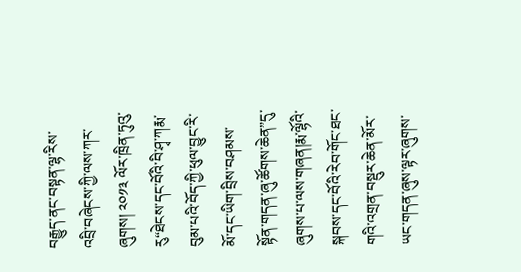བརྒྱུད་ནང་བསྟན་ལྷ་རིས་འབྲི་བཞེངས་ཀྱི་ལས་ཀར་ཞུགས། ༢༠༡༣ ལོར་ཁྲིན་ཏུའུ་རུ“ཐེངས་དང་བོའི་བི་ཤྭ་ཀརྨ་བུམ་པའི་བོད་ཀྱི་ཕུལ་བྱུང་རི་མོ་དང་ཡིག་བྲིས་བཤམས་སྟོན་གདན་ཞུ་ཚོགས་ཆེན”དུ་ཞུགས་པ་ལས་གཞན།རྨ་ལྷོའི་སྐབས་དང་བོའི་རེབ་གོང་ཐང་གའི་འགྲན་བསྡུར་ཆེན་མོར་ཡང་གདན་ཞུས་ལྟར་ཞུགས་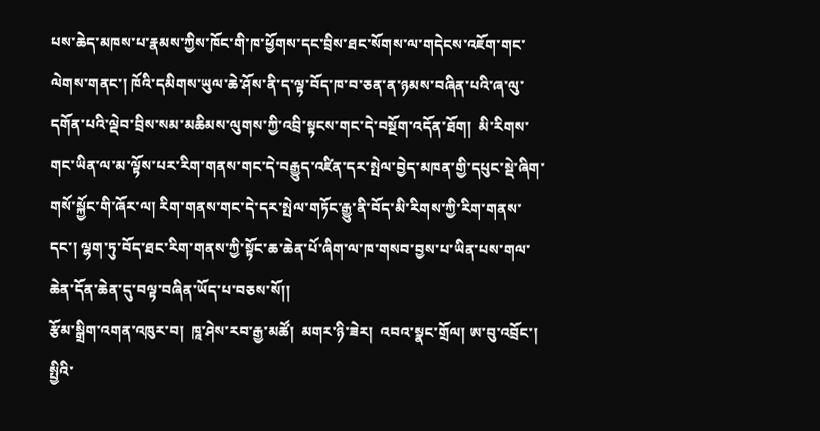པས་ཆེད་མཁས་པ་རྣམས་ཀྱིས་ཁོང་གི་ཁ་ཕྱོགས་དང་བྲིས་ཐང་སོགས་ལ་གདེངས་འཇོག་གང་ལེགས་གནང་། ཁོའི་དམིགས་ཡུལ་ཆེ་ཤོས་ནི་ད་ལྟ་བོད་ཁ་བ་ཅན་ན་ཉམས་བཞིན་པའི་ཞ་ལུ་དགོན་པའི་ལྡེབ་བྲིས་སམ་མཆིམས་ལུགས་ཀྱི་འབྲི་སྟངས་གང་དེ་བསྔོག་འདོན་ཐོག།  མི་རིགས་གང་ཡིན་ལ་མ་ལྟོས་པར་རིག་གནས་གང་དེ་བརྒྱུད་འཛིན་དར་སྤེལ་བྱེད་མཁན་གྱི་དཔུང་སྡེ་ཞིག་གསོ་སྐྱོང་གི་ཞོར་ལ། རིག་གནས་གང་དེ་དར་སྤེལ་གཏོང་རྒྱུ་ནི་བོད་མི་རིགས་ཀྱི་རིག་གནས་དང་། ལྷག་ཏུ་བོད་ཐང་རིག་གནས་ཀྱི་སྟོང་ཆ་ཆེན་པོ་ཞིག་ལ་ཁ་གསབ་བྱས་པ་ཡིན་པས་གལ་ཆེན་དོན་ཆེན་དུ་བལྟ་བཞིན་ཡོད་པ་བཅས་སོ།།
རྩོམ་སྒྲིག་འགན་འཁུར་བ།  ཁཱ་ཤེས་རབ་རྒྱ་མཚོ།  མགར་ཉི་ཟེར།  འབའ་སྣང་གྲོལ། ཨ་བུ་འབྲོང་།
སྤྱིའི་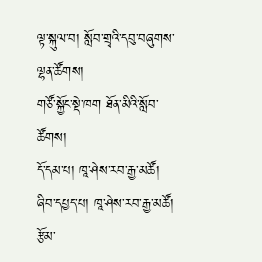ལྟ་སྐུལ་བ། སློབ་གྲྭའི་དབུ་བཞུགས་ལྷན་ཚོགས།
གཙོ་སྐྱོང་སྡེ་ཁག ཐོན་མིའི་སློབ་ཚོགས།
དོ་དམ་པ། ཁཱ་ཤེས་རབ་རྒྱ་མཚོ།
ཞིབ་དཔྱད་པ། ཁཱ་ཤེས་རབ་རྒྱ་མཚོ།
རྩོམ་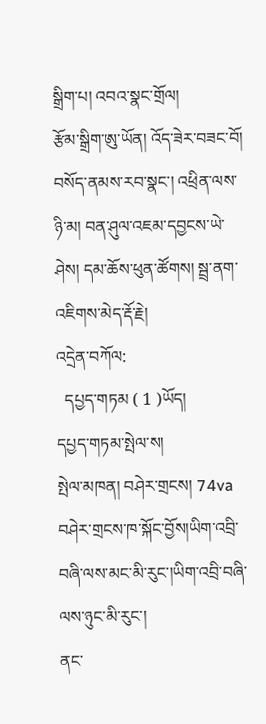སྒྲིག་པ། འབའ་སྣང་གྲོལ།
རྩོམ་སྒྲིག་ཨུ་ཡོན། འོད་ཟེར་བཟང་བོ། བསོད་ནམས་རབ་སྣང་། འཕྲིན་ལས་ཉི་མ། བན་ཤུལ་འཇམ་དབྱངས་ཡེ་ཤེས། དམ་ཆོས་ཕུན་ཚོགས། སྦྲ་ནག་འཇིགས་མེད་རྡོ་རྗེ།
འདྲེན་བཀོལ:
  དཔྱད་གཏམ ( 1 )ཡོད།
དཔྱད་གཏམ་སྤེལ་ས།
སྤེལ་མཁན། བཤེར་གྲངས། 74va བཤེར་གྲངས་ཁ་སྐོང་བྱོས།ཡིག་འབྲི་བཞི་ལས་མང་མི་རུང་།ཡིག་འབྲི་བཞི་ལས་ཉུང་མི་རུང་།
ནང་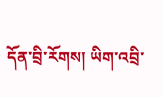དོན་བྲི་རོགས། ཡིག་འབྲི་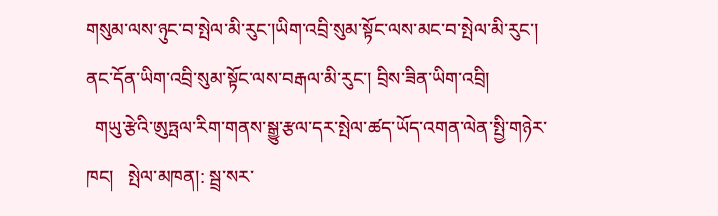གསུམ་ལས་ཉུང་བ་སྤེལ་མི་རུང་།ཡིག་འབྲི་སུམ་སྟོང་ལས་མང་བ་སྤེལ་མི་རུང་།
ནང་དོན་ཡིག་འབྲི་སུམ་སྟོང་ལས་བརྒལ་མི་རུང་། བྲིས་ཟིན་ཡིག་འབྲི།
  གཡུ་རྩེའི་ཨུཏྤལ་རིག་གནས་སྒྱུ་རྩལ་དར་སྤེལ་ཚད་ཡོད་འགན་ལེན་སྤྱི་གཉེར་ཁང།   སྤེལ་མཁན།: སྦྲ་སར་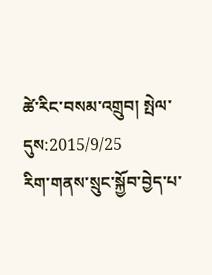ཚེ་རིང་བསམ་འགྲུབ། སྤེལ་དུས:2015/9/25
རིག་གནས་སྲུང་སྐྱོབ་བྱེད་པ་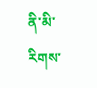ནི་མི་རིགས་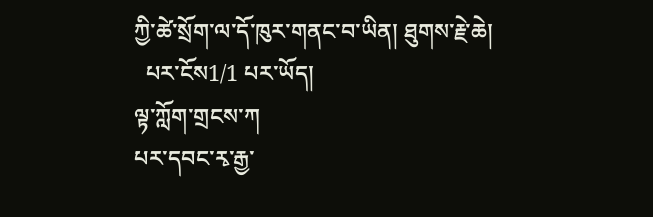ཀྱི་ཚེ་སྲོག་ལ་དོ་ཁུར་གནང་བ་ཡིན། ཐུགས་རྗེ་ཆེ།
  པར་ངོས1/1 པར་ཡོད།
ལྟ་ཀློག་གྲངས་ཀ
པར་དབང་རྭ་རྒྱ་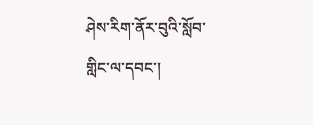ཤེས་རིག་ནོར་བུའི་སློབ་གླིང་ལ་དབང་།